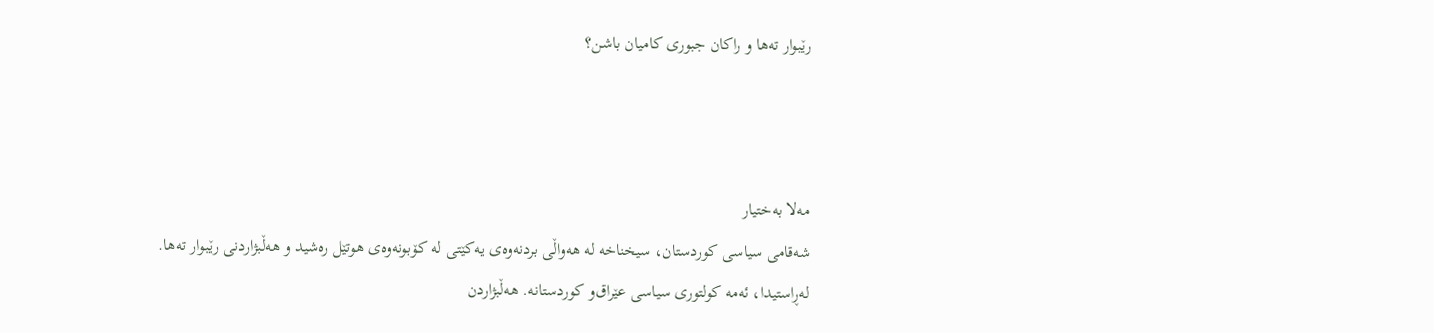رێبوار ته‌ها و راكان جبوری كامیان باشن؟



مەلا بەختیار
شه‌قامی سیاسی كوردستان، سیخناخه‌ له‌ هه‌واڵی بردنه‌وه‌ی یه‌كێتی له‌ كۆبونه‌وه‌ی هوتێل ره‌شید و هه‌ڵبژاردنی رێبوار ته‌ها. له‌ڕاستیدا، ئه‌مه‌ كولتوری سیاسی عێراق‌و كوردستانه‌. هه‌ڵبژاردن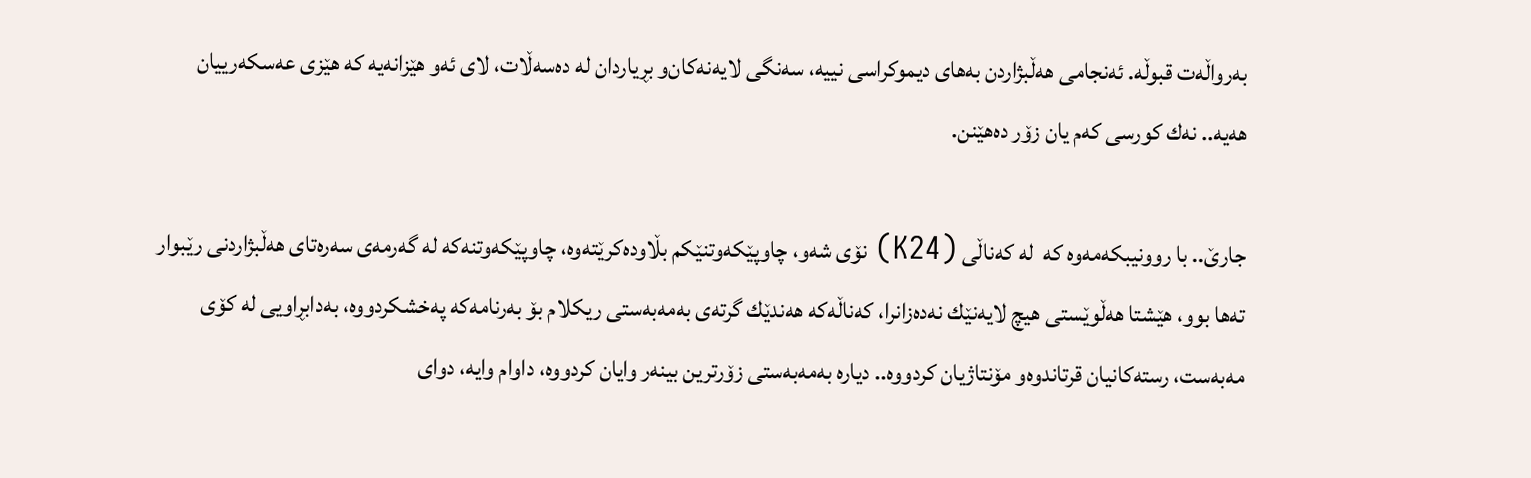به‌رواڵه‌ت قبوڵه‌. ئه‌نجامی هه‌ڵبژاردن به‌های دیموكراسی نییه‌، سه‌نگی لایه‌نه‌كان‌و بڕیاردان له‌ ده‌سه‌ڵات، لای ئه‌و هێزانه‌یه‌ كه‌ هێزی عه‌سكه‌رییان هه‌یه‌.. نه‌ك كورسی كه‌م یان زۆر ده‌هێنن.

جارێ.. با روونیبكه‌مه‌وه‌ كه‌  له‌ كه‌ناڵی (K24) نۆی شه‌و، چاوپێكه‌وتنێكم بڵاوده‌كرێته‌وه‌، چاوپێكه‌وتنه‌كه‌ له‌ گه‌رمه‌ی سه‌ره‌تای هه‌ڵبژاردنی رێبوار ته‌ها بوو، هێشتا هه‌ڵوێستی هیچ لایه‌نێك نه‌ده‌زانرا، كه‌ناڵه‌كه‌ هه‌ندێك گرته‌ی به‌مه‌به‌ستی ریكلام بۆ به‌رنامه‌كه‌ په‌خشكردووه‌، به‌دابڕاویی له‌ كۆی مه‌به‌ست، رسته‌كانیان قرتاندوه‌و مۆنتاژیان كردووه‌.. دیاره‌ به‌مه‌به‌ستی زۆرترین بینه‌ر وایان كردووه‌، داوام وایه‌، دوای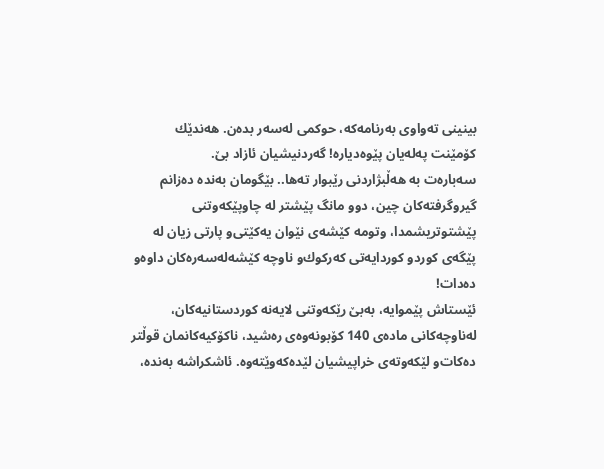بینینی ته‌واوی به‌رنامه‌كه‌، حوكمی له‌سه‌ر بده‌ن. هه‌ندێك كۆمێنت په‌له‌یان پێوه‌دیاره‌! گه‌ردنیشیان ئازاد بێ.
سه‌باره‌ت به‌ هه‌ڵبژاردنی رێبوار ته‌ها.. بێگومان به‌نده‌ ده‌زانم گیروگرفته‌كان چین، دوو مانگ پێشتر له‌ چاوپێكه‌وتنی پێشتوتریشمدا، وتومه‌ كێشه‌ی نێوان یه‌كێتی‌و پارتی زیان له‌ پێگه‌ی كوردو كوردایه‌تی كه‌ركوك‌و ناوچه‌ كێشه‌له‌سه‌ره‌كان داوه‌و ده‌دات!
ئێستاش پێموایه‌، به‌بێ رێكه‌وتنی لایه‌نه‌ كوردستانیه‌كان، له‌ناوچه‌كانی ماده‌ی 140 كۆبونه‌وه‌ی ره‌شید، ناكۆكیه‌كانمان قوڵتر ده‌كات‌و لێكه‌وته‌ی خراپیشیان لێده‌كه‌وێته‌وه‌. ئاشكراشه‌ به‌نده‌،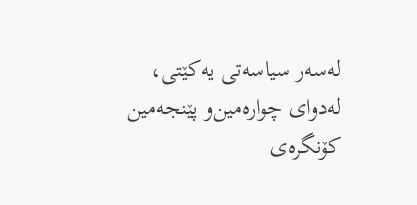له‌سه‌ر سیاسه‌تی یه‌كێتی، له‌دوای چواره‌مین‌و پێنجه‌مین كۆنگره‌ی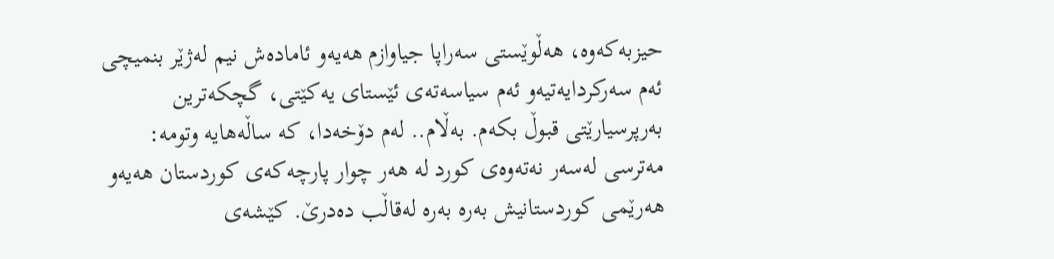حیزبه‌كه‌وه‌، هه‌ڵوێستی سه‌راپا جیاوازم هه‌یه‌و ئاماده‌ش نیم له‌ژێر بنمیچی ئه‌م سه‌ركردایه‌تیه‌و ئه‌م سیاسه‌ته‌ی ئێستای یه‌كێتی، گچكه‌ترین به‌رپرسیارێتی قبوڵ بكه‌م. به‌ڵام.. له‌م دۆخه‌دا، كه‌ ساڵه‌هایه‌ وتومه‌: مه‌ترسی له‌سه‌ر نه‌ته‌وه‌ی كورد له‌ هه‌ر چوار پارچه‌كه‌ی كوردستان هه‌یه‌‌و هه‌رێمی كوردستانیش به‌ره‌ به‌ره‌ له‌قاڵب ده‌درێ. كێشه‌ی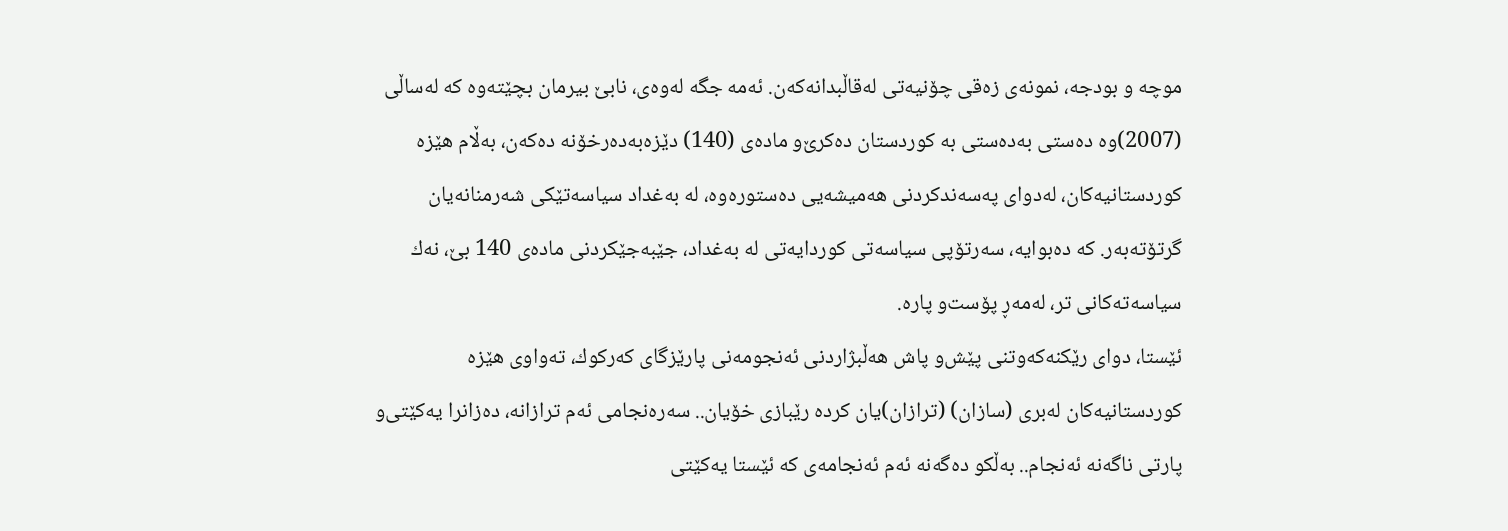موچه‌ و بودجه‌، نمونه‌ی زه‌قی چۆنیه‌تی له‌قاڵبدانه‌كه‌ن. ئه‌مه‌ جگه‌ له‌وه‌ی، نابێ بیرمان بچێته‌وه‌ كه‌ له‌ساڵی (2007)وه‌ ده‌ستی به‌ده‌ستی به‌ كوردستان ده‌كرێ‌و ماده‌ی (140) دێزه‌به‌ده‌رخۆنه‌ ده‌كه‌ن، به‌ڵام هێزه‌ كوردستانیه‌كان، له‌دوای په‌سه‌ندكردنی هه‌میشه‌یی ده‌ستوره‌وه‌، له‌ به‌غداد سیاسه‌تێكی شه‌رمنانه‌یان گرتۆته‌به‌ر. كه‌ ده‌بوایه‌، سه‌رتۆپی سیاسه‌تی كوردایه‌تی له‌ به‌غداد، جێبه‌جێكردنی ماده‌ی 140 بێ، نه‌ك سیاسه‌ته‌كانی تر، له‌مه‌ڕ پۆست‌و پاره‌.
ئێستا، دوای رێكنه‌كه‌وتنی پێش‌و پاش هه‌ڵبژاردنی ئه‌نجومه‌نی پارێزگای كه‌ركوك، ته‌واوی هێزه‌ كوردستانیه‌كان له‌بری (سازان) (ترازان)یان كرده‌ رێبازی خۆیان.. سه‌ره‌نجامی ئه‌م ترازانه‌، ده‌زانرا یه‌كێتی‌و پارتی ناگه‌نه‌ ئه‌نجام.. به‌ڵكو ده‌گه‌نه‌ ئه‌م ئه‌نجامه‌ی كه‌ ئێستا یه‌كێتی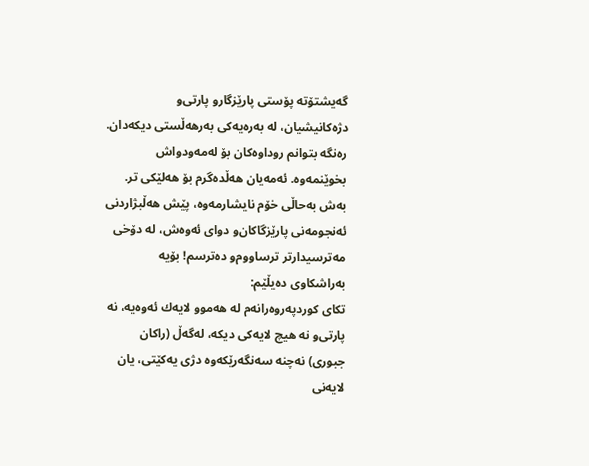گه‌یشتۆته‌ پۆستی پارێزگارو پارتی‌و دژه‌كانیشیان، له‌ به‌ره‌یه‌كی به‌رهه‌ڵستی دیكه‌دان.
ره‌نگه‌ بتوانم روداوه‌كان بۆ له‌مه‌ودواش بخوێنمه‌وه‌. ئه‌مه‌یان هه‌ڵده‌گرم بۆ هه‌لێكی تر. به‌ش به‌حاڵی خۆم نایشارمه‌وه‌، پێش هه‌ڵبژاردنی ئه‌نجومه‌نی پارێزگاكان‌و دوای ئه‌وه‌ش، له‌ دۆخی مه‌ترسیدارتر ترساووم‌و ده‌ترسم! بۆیه‌ به‌راشكاوی ده‌یڵێم:
تكای كوردپه‌روه‌رانه‌م له‌ هه‌موو لایه‌ك ئه‌وه‌یه‌، نه‌ پارتی‌و نه‌ هیچ لایه‌كی دیكه‌، له‌گه‌ڵ (راكان جبوری) نه‌چنه‌ سه‌نگه‌رێكه‌وه‌ دژی یه‌كێتی، یان لایه‌نی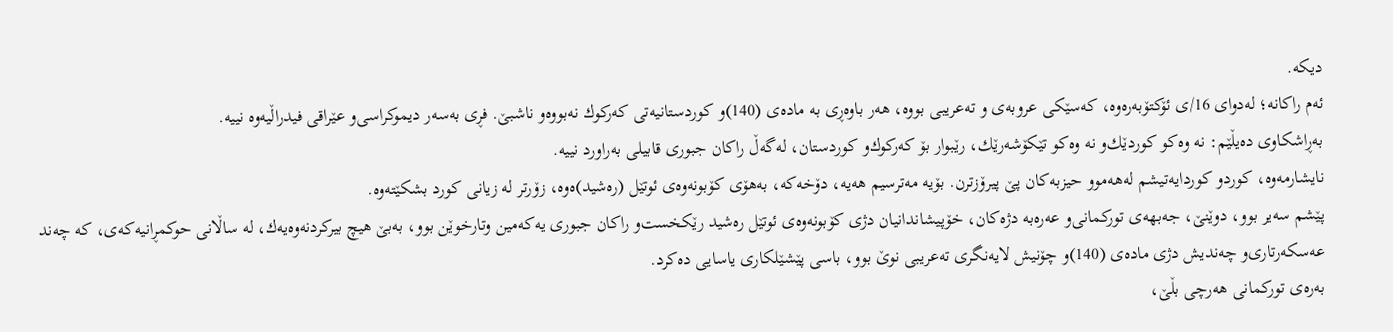دیكه‌.
ئه‌م راكانه‌؛ له‌دوای 16/ی ئۆكتۆبه‌ره‌وه‌، كه‌سێكی عروبه‌ی‌ و ته‌عریبی بووه‌، هه‌ر باوه‌ڕی به‌ ماده‌ی (140)و كوردستانیه‌تی كه‌ركوك نه‌بووه‌و ناشبێ. فڕی به‌سه‌ر دیموكراسی‌و عێراقی فیدراڵیه‌وه‌ نییه‌.
به‌ڕاشكاوی ده‌یڵێم: نه‌ وه‌كو كوردێك‌و نه‌ وه‌كو تێكۆشه‌رێك، رێبوار بۆ كه‌ركوك‌و كوردستان، له‌گه‌ڵ راكان جبوری قابیلی به‌راورد نییه‌.
نایشارمه‌وه‌، كوردو كوردایه‌تیشم له‌هه‌موو حیزبه‌كان پێ پیرۆزترن. بۆیه‌ مه‌ترسیم هه‌یه‌، دۆخه‌كه‌، به‌هۆی كۆبونه‌وه‌ی ئوتێل (ره‌شید)ه‌وه‌، زۆرتر له‌ زیانی كورد بشكێته‌وه‌.
پێشم سه‌یر بوو، دوێنێ، جه‌بهه‌ی توركمانی‌و عه‌ره‌به‌ دژه‌كان، خۆپیشاندانیان دژی كۆبونه‌وه‌ی ئوتێل ره‌شید رێكخست‌و راكان جبوری یه‌كه‌مین وتارخوێن بوو، به‌بێ هیچ بیركردنه‌وه‌یه‌ك، له‌ ساڵانی حوكمڕانیه‌كه‌ی، كه‌ چه‌ند عه‌سكه‌رتاری‌و چه‌ندیش دژی ماده‌ی (140)و چۆنیش لایه‌نگری ته‌عریبی نوێ بوو، باسی پێشێلكاری یاسایی ده‌كرد.
به‌ره‌ی توركمانی هه‌رچی بڵێ،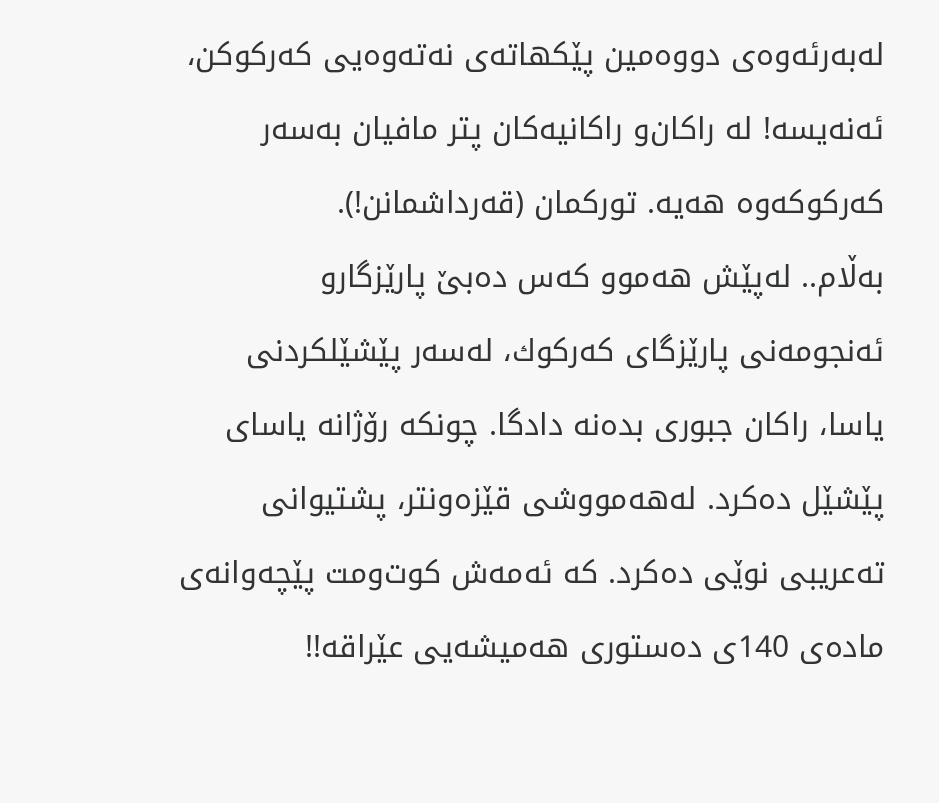له‌به‌رئه‌وه‌ی دووه‌مین پێكهاته‌ی نه‌ته‌وه‌یی كه‌ركوكن، ئه‌نه‌یسه‌! له‌ راكان‌و راكانیه‌كان پتر مافیان به‌سه‌ر كه‌ركوكه‌وه‌ هه‌یه‌. توركمان (قه‌رداشمانن!).
به‌ڵام.. له‌پێش هه‌موو كه‌س ده‌بێ پارێزگارو ئه‌نجومه‌نی پارێزگای كه‌ركوك، له‌سه‌ر پێشێلكردنی یاسا، راكان جبوری بده‌نه‌ دادگا. چونكه‌ رۆژانه‌ یاسای پێشێل ده‌كرد. له‌هه‌مووشی قێزه‌ونتر، پشتیوانی ته‌عریبی نوێی ده‌كرد. كه‌ ئه‌مه‌ش كوت‌ومت پێچه‌وانه‌ی ماده‌ی 140ی ده‌ستوری هه‌میشه‌یی عێراقه‌!!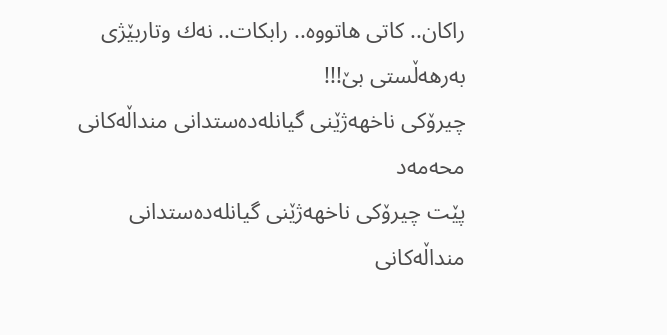راكان.. كاتی هاتووه‌.. رابكات.. نه‌ك وتاربێژی به‌رهه‌ڵستی بێ!!!
چیرۆکی ناخهەژێنی گیانلەدەستدانی منداڵەکانی محەمەد
پێت چیرۆکی ناخهەژێنی گیانلەدەستدانی منداڵەکانی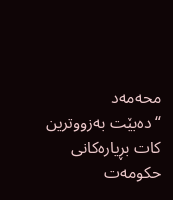محەمەد
“دەبێت بەزووترین کات بڕیارەکانی حکومەت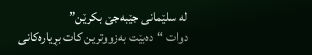لە سلێمانی جێبەجێ بکرێن”
دوات “دەبێت بەزووترین کات بڕیارەکانی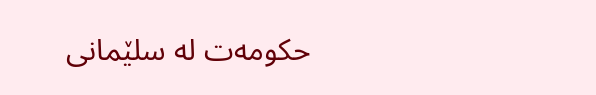حکومەت لە سلێمانی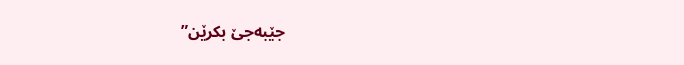جێبەجێ بکرێن”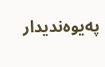پەیوەندیدار